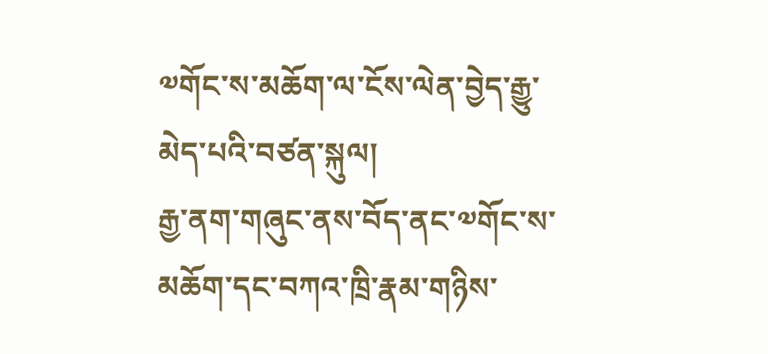༧གོང་ས་མཆོག་ལ་ངོས་ལེན་བྱེད་རྒྱུ་མེད་པའི་བཙན་སྐུལ།
རྒྱ་ནག་གཞུང་ནས་བོད་ནང་༧གོང་ས་མཆོག་དང་བཀའ་ཁྲི་རྣམ་གཉིས་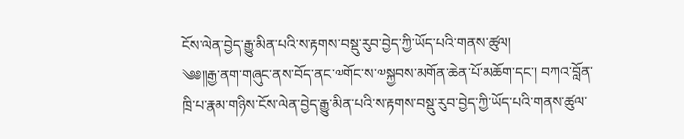ངོས་ལེན་བྱེད་རྒྱུ་མིན་པའི་ས་རྟགས་བསྡུ་རུབ་བྱེད་ཀྱི་ཡོད་པའི་གནས་ཚུལ།
༄༅༎རྒྱ་ནག་གཞུང་ནས་བོད་ནང་༧གོང་ས་༧སྐྱབས་མགོན་ཆེན་པོ་མཆོག་དང་། བཀའ་བློན་ཁྲི་པ་རྣམ་གཉིས་ངོས་ལེན་བྱེད་རྒྱུ་མིན་པའི་ས་རྟགས་བསྡུ་རུབ་བྱེད་ཀྱི་ཡོད་པའི་གནས་ཚུལ་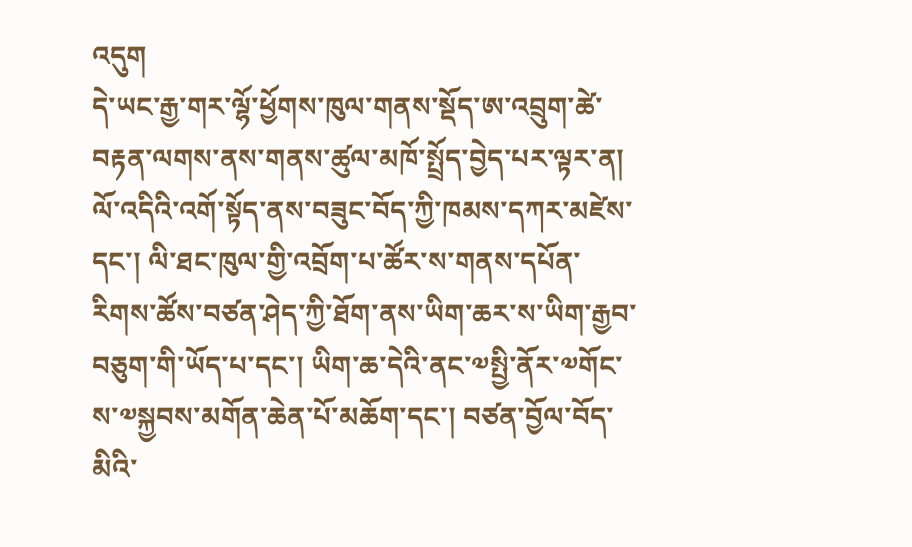འདུག
དེ་ཡང་རྒྱ་གར་ལྷོ་ཕྱོགས་ཁུལ་གནས་སྡོད་ཨ་འབྲུག་ཚེ་བརྟན་ལགས་ནས་གནས་ཚུལ་མཁོ་སྤྲོད་བྱེད་པར་ལྟར་ན། ལོ་འདིའི་འགོ་སྟོད་ནས་བཟུང་བོད་ཀྱི་ཁམས་དཀར་མཛེས་དང་། ལི་ཐང་ཁུལ་གྱི་འབྲོག་པ་ཚོར་ས་གནས་དཔོན་རིགས་ཚོས་བཙན་ཤེད་ཀྱི་ཐོག་ནས་ཡིག་ཆར་ས་ཡིག་རྒྱབ་བཅུག་གི་ཡོད་པ་དང་། ཡིག་ཆ་དེའི་ནང་༧སྤྱི་ནོར་༧གོང་ས་༧སྐྱབས་མགོན་ཆེན་པོ་མཆོག་དང་། བཙན་བྱོལ་བོད་མིའི་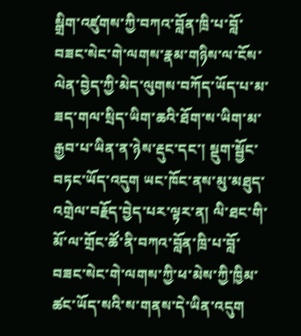སྒྲིག་འཛུགས་ཀྱི་བཀའ་བློན་ཁྲི་པ་བློ་བཟང་སེང་གེ་ལགས་རྣམ་གཉིས་ལ་ངོས་ལེན་བྱེད་ཀྱི་མེད་ལུགས་བཀོད་ཡོད་པ་མ་ཟད་གལ་སྲིད་ཡིག་ཆའི་ཐོག་ས་ཡིག་མ་རྒྱབ་པ་ཡིན་ན་ཉེས་རྡུང་དང་། སྡུག་སྦྱོང་བཏང་ཡོད་འདུག ཡང་ཁོང་ནས་མུ་མཐུད་འགྲེལ་བརྗོད་བྱེད་པར་ལྟར་ན། ལི་ཐང་གི་མོ་ལ་གྲོང་ཚོ་ནི་བཀའ་བློན་ཁྲི་པ་བློ་བཟང་སེང་གེ་ལགས་ཀྱི་ཕ་མེས་ཀྱི་ཁྱིམ་ཚང་ཡོད་སའི་ས་གནས་དེ་ཡིན་འདུག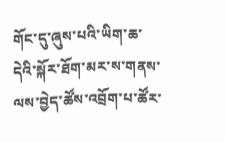གོང་དུ་ཞུས་པའི་ཡིག་ཆ་དེའི་སྐོར་ཐོག་མར་ས་གནས་ལས་བྱེད་ཚོས་འབྲོག་པ་ཚོར་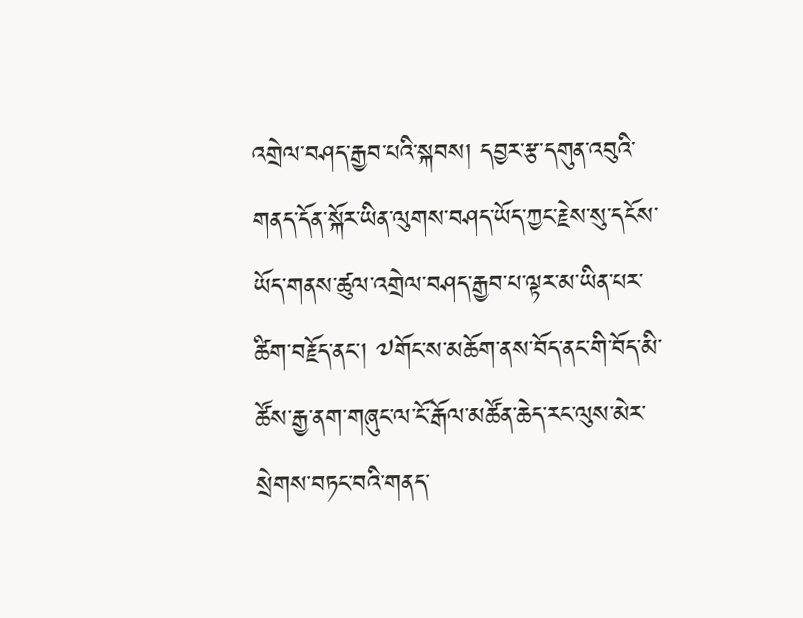འགྲེལ་བཤད་རྒྱབ་པའི་སྐབས། དབྱར་རྩ་དགུན་འབུའི་གནད་དོན་སྐོར་ཡིན་ལུགས་བཤད་ཡོད་ཀྱང་རྗེས་སུ་དངོས་ཡོད་གནས་ཚུལ་འགྲེལ་བཤད་རྒྱབ་པ་ལྟར་མ་ཡིན་པར་ཚིག་བརྗོད་ནང་། ༧གོང་ས་མཆོག་ནས་བོད་ནང་གི་བོད་མི་ཚོས་རྒྱ་ནག་གཞུང་ལ་ངོ་རྒོལ་མཚོན་ཆེད་རང་ལུས་མེར་སྲེགས་བཏང་བའི་གནད་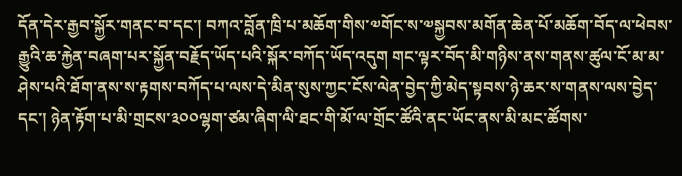དོན་དེར་རྒྱབ་སྐྱོར་གནང་བ་དང་། བཀའ་བློན་ཁྲི་པ་མཆོག་གིས་༧གོང་ས་༧སྐྱབས་མགོན་ཆེན་པོ་མཆོག་བོད་ལ་ཕེབས་རྒྱུའི་ཆ་རྐྱེན་བཞག་པར་སྐྱོན་བརྗོད་ཡོད་པའི་སྐོར་བཀོད་ཡོད་འདུག གང་ལྟར་བོད་མི་གཉིས་ནས་གནས་ཚུལ་ངོ་མ་མ་ཤེས་པའི་ཐོག་ནས་ས་རྟགས་བཀོད་པ་ལས་དེ་མིན་སུས་ཀྱང་ངོས་ལེན་བྱེད་ཀྱི་མེད་སྟབས་ཉེ་ཆར་ས་གནས་ལས་བྱེད་དང་། ཉེན་རྟོག་པ་མི་གྲངས་༣༠༠ལྷག་ཙམ་ཞིག་ལི་ཐང་གི་མོ་ལ་གྲོང་ཚོའི་ནང་ཡོང་ནས་མི་མང་ཚོགས་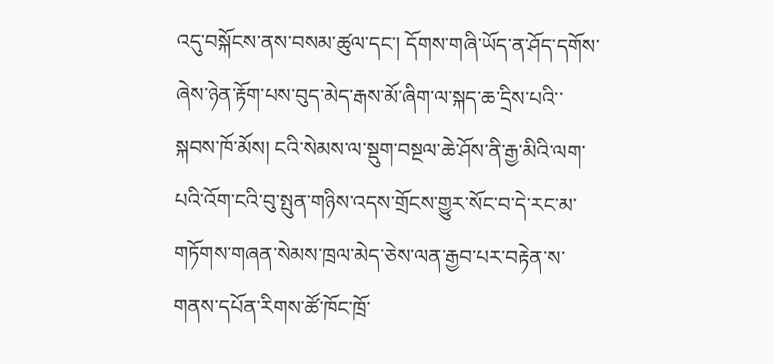འདུ་བསྐོངས་ནས་བསམ་ཚུལ་དང་། དོགས་གཞི་ཡོད་ན་ཤོད་དགོས་ཞེས་ཉེན་རྟོག་པས་བུད་མེད་རྒས་མོ་ཞིག་ལ་སྐད་ཆ་དྲིས་པའི་་སྐབས་ཁོ་མོས། ངའི་སེམས་ལ་སྡུག་བསྔལ་ཆེ་ཤོས་ནི་རྒྱ་མིའི་ལག་པའི་འོག་ངའི་བུ་སྤུན་གཉིས་འདས་གྲོངས་གྱུར་སོང་བ་དེ་རང་མ་གཏོགས་གཞན་སེམས་ཁྲལ་མེད་ཅེས་ལན་རྒྱབ་པར་བརྟེན་ས་གནས་དཔོན་རིགས་ཚོ་ཁོང་ཁྲོ་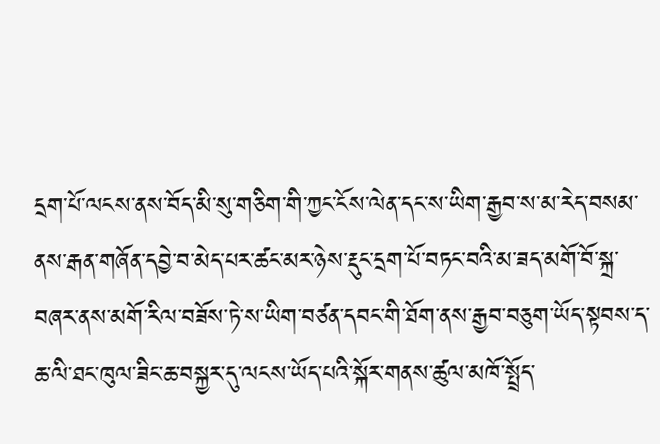དྲག་པོ་ལངས་ནས་བོད་མི་སུ་གཅིག་གི་ཀྱང་ངོས་ལེན་དང་ས་ཡིག་རྒྱབ་ས་མ་རེད་བསམ་ནས་རྒན་གཞོན་དབྱེ་བ་མེད་པར་ཚང་མར་ཉེས་རྡུང་དྲག་པོ་བཏང་བའི་མ་ཟད་མགོ་བོ་སྐྲ་བཞར་ནས་མགོ་རིལ་བཟོས་ཏེ་ས་ཡིག་བཙན་དབང་གི་ཐོག་ནས་རྒྱབ་བཅུག་ཡོད་སྟབས་ད་ཆ་ལི་ཐང་ཁུལ་ཟིང་ཆ་བསྐྱར་དུ་ལངས་ཡོད་པའི་སྐོར་གནས་ཚུལ་མཁོ་སྤྲོད་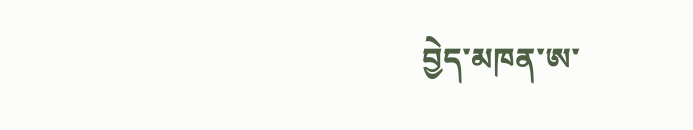བྱེད་མཁན་ཨ་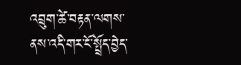འབྲུག་ཚེ་བརྟན་ལགས་ནས་འདི་གར་ངོ་སྤྲོད་བྱེད་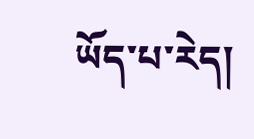ཡོད་པ་རེད།